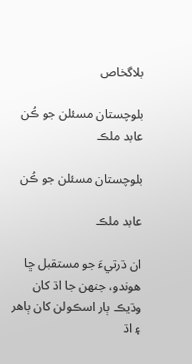بلاگخاص

بلوچستان مسئلن جو ڪُن عابد ملڪ

بلوچستان مسئلن جو ڪُن

عابد ملڪ

ان ڌرتيءَ جو مستقبل ڇا هوندو، جنهن جا اڌ کان وڌيڪ ٻار اسڪولن کان ٻاهر ۽ اڌ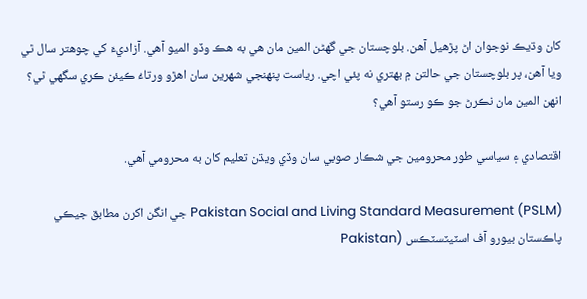کان وڌيڪ نوجوان اڻ پڙهيل آهن. بلوچستان جي گهڻن المين مان هي به هڪ وڏو الميو آهي. آزاديءَ کي چوهتر سال ٿي ويا آهن، پر بلوچستان جي حالتن ۾ بهتري نه پئي اچي. رياست پنهنجي شهرين سان اهڙو ورتاءُ ڪيئن ڪري سگهي ٿي؟ انهن المين مان نڪرڻ جو ڪو رستو آهي؟

اقتصادي ۽ سياسي طور محرومين جي شڪار صوبي سان وڏي ويڌن تعليم کان به محرومي آهي.

Pakistan Social and Living Standard Measurement (PSLM) جي انگن اکرن مطابق جيڪي پاڪستان بيورو آف اسٽيٽسٽڪس (Pakistan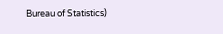Bureau of Statistics)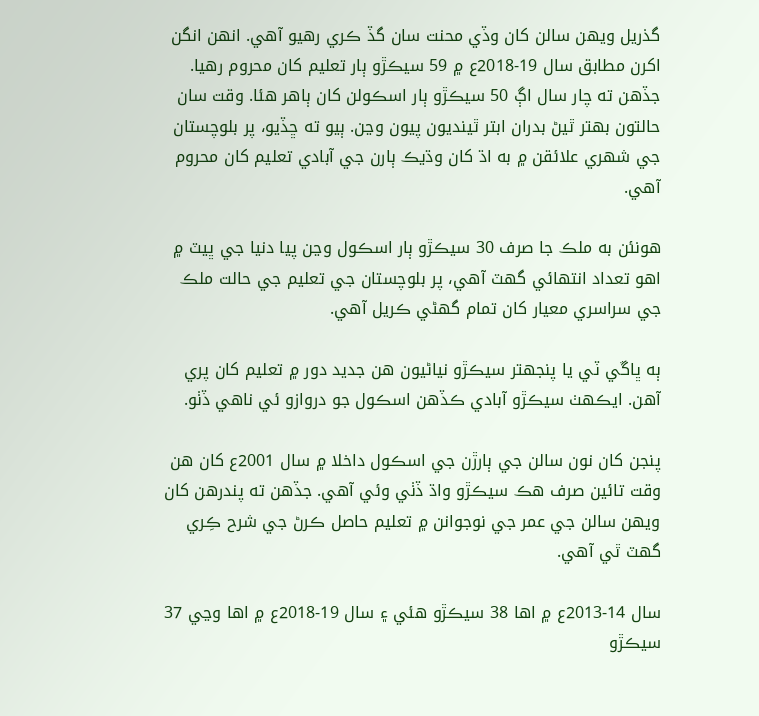گذريل ويهن سالن کان وڏي محنت سان گڏ ڪري رهيو آهي. انهن انگن اکرن مطابق سال 19-2018ع ۾ 59 سيڪڙو ٻار تعليم کان محروم رهيا. جڏهن ته چار سال اڳ 50 سيڪڙو ٻار اسڪولن کان ٻاهر هئا. وقت سان حالتون بهتر ٿيڻ بدران ابتر ٿينديون پيون وڃن. ٻيو ته ڇڏيو، پر بلوچستان جي شهري علائقن ۾ به اڌ کان وڌيڪ ٻارن جي آبادي تعليم کان محروم آهي.

هونئن به ملڪ جا صرف 30 سيڪڙو ٻار اسڪول وڃن پيا دنيا جي ڀيٽ ۾ اهو تعداد انتهائي گهٽ آهي، پر بلوچستان جي تعليم جي حالت ملڪ جي سراسري معيار کان تمام گهڻي ڪريل آهي.

ٻه ڀاڱي ٽي يا پنجهتر سيڪڙو نياڻيون هن جديد دور ۾ تعليم کان پري آهن. ايڪهٺ سيڪڙو آبادي ڪڏهن اسڪول جو دروازو ئي ناهي ڏٺو.

پنجن کان نون سالن جي ٻارڙن جي اسڪول داخلا ۾ سال 2001ع کان هن وقت تائين صرف هڪ سيڪڙو واڌ ڏٺي وئي آهي. جڏهن ته پندرهن کان ويهن سالن جي عمر جي نوجوانن ۾ تعليم حاصل ڪرڻ جي شرح ڪِري گهٽ ٿي آهي.

سال 14-2013ع ۾ اها 38 سيڪڙو هئي ۽ سال 19-2018ع ۾ اها وڃي 37 سيڪڙو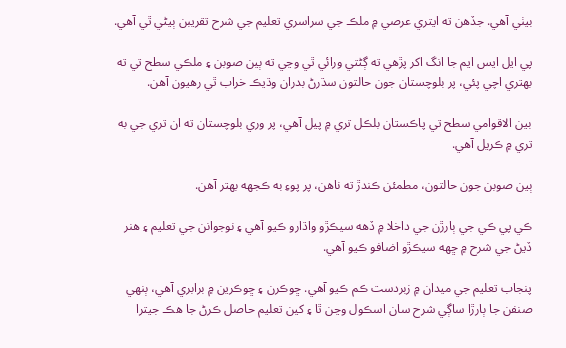بيٺي آهي. جڏهن ته ايتري عرصي ۾ ملڪ جي سراسري تعليم جي شرح تقريبن ٻيڻي ٿي آهي.

پي ايل ايس ايم جا انگ اکر پڙهي ته ڳڻتي ورائي ٿي وڃي ته ٻين صوبن ۽ ملڪي سطح تي ته بهتري اچي پئي، پر بلوچستان جون حالتون سڌرڻ بدران وڌيڪ خراب ٿي رهيون آهن.

بين الاقوامي سطح تي پاڪستان بلڪل تري ۾ پيل آهي، پر وري بلوچستان ته ان تري جي به تري ۾ ڪريل آهي.

ٻين صوبن جون حالتون، مطمئن ڪندڙ ته ناهن، پر پوءِ به ڪجهه بهتر آهن.

ڪي پي ڪي جي ٻارڙن جي داخلا ۾ ڏهه سيڪڙو واڌارو ڪيو آهي ۽ نوجوانن جي تعليم ۽ هنر ڏيڻ جي شرح ۾ ڇهه سيڪڙو اضافو ڪيو آهي.

پنجاب تعليم جي ميدان ۾ زبردست ڪم ڪيو آهي. ڇوڪرن ۽ ڇوڪرين ۾ برابري آهي، ٻنهي صنفن جا ٻارڙا ساڳي شرح سان اسڪول وڃن ٿا ۽ کين تعليم حاصل ڪرڻ جا هڪ جيترا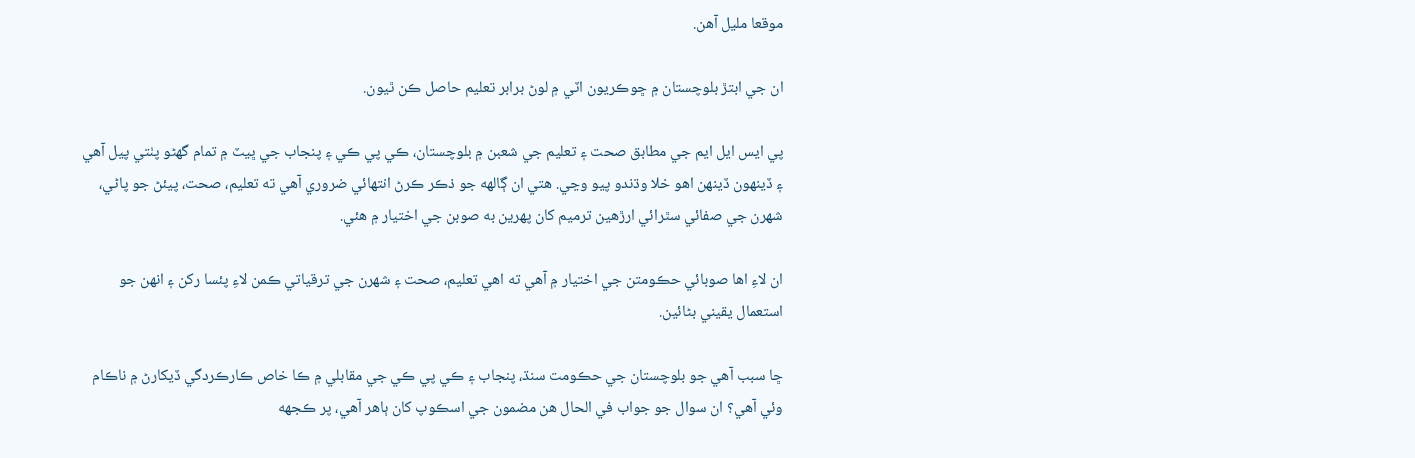موقعا مليل آهن.

ان جي ابتڙ بلوچستان ۾ ڇوڪريون اٽي ۾ لوڻ برابر تعليم حاصل ڪن ٿيون.

پي ايس ايل ايم جي مطابق صحت ۽ تعليم جي شعبن ۾ بلوچستان، ڪي پي ڪي ۽ پنجاب جي ڀيٽ ۾ تمام گهڻو پٺتي پيل آهي ۽ ڏينهون ڏينهن اهو خلا وڌندو پيو وڃي. هتي ان ڳالهه جو ذڪر ڪرڻ انتهائي ضروري آهي ته تعليم، صحت، پيئڻ جو پاڻي، شهرن جي صفائي سٿرائي ارڙهين ترميم کان پهرين به صوبن جي اختيار ۾ هئي.

ان لاءِ اها صوبائي حڪومتن جي اختيار ۾ آهي ته اهي تعليم، صحت ۽ شهرن جي ترقياتي ڪمن لاءِ پئسا رکن ۽ انهن جو استعمال يقيني بڻائين.

ڇا سبب آهي جو بلوچستان جي حڪومت سنڌ، پنجاب ۽ ڪي پي ڪي جي مقابلي ۾ ڪا خاص ڪارڪردگي ڏيکارڻ ۾ ناڪام وئي آهي؟ ان سوال جو جواب في الحال هن مضمون جي اسڪوپ کان ٻاهر آهي، پر ڪجهه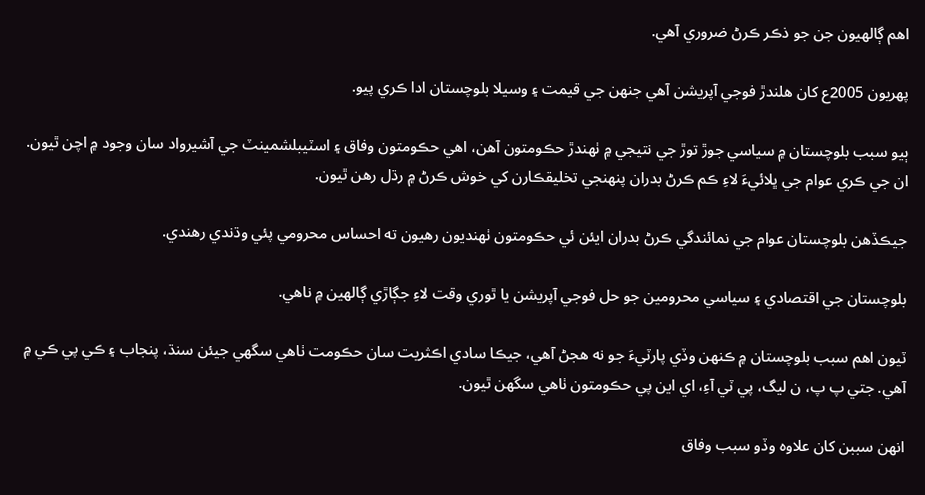اهم ڳالهيون جن جو ذڪر ڪرڻ ضروري آهي.

پهريون 2005ع کان هلندڙ فوجي آپريشن آهي جنهن جي قيمت ۽ وسيلا بلوچستان ادا ڪري پيو.

ٻيو سبب بلوچستان ۾ سياسي جوڙ توڙ جي نتيجي ۾ ٺهندڙ حڪومتون آهن، اهي حڪومتون وفاق ۽ اسٽيبلشمينٽ جي آشيرواد سان وجود ۾ اچن ٿيون. ان جي ڪري عوام جي ڀلائيءَ لاءِ ڪم ڪرڻ بدران پنهنجي تخليقڪارن کي خوش ڪرڻ ۾ رڌل رهن ٿيون.

جيڪڏهن بلوچستان عوام جي نمائندگي ڪرڻ بدران ايئن ئي حڪومتون ٺهنديون رهيون ته احساس محرومي پئي وڌندي رهندي.

بلوچستان جي اقتصادي ۽ سياسي محرومين جو حل فوجي آپريشن يا ٿوري وقت لاءِ جڳاڙي ڳالهين ۾ ناهي.

ٽيون اهم سبب بلوچستان ۾ ڪنهن وڏي پارٽيءَ جو نه هجڻ آهي، جيڪا سادي اڪثريت سان حڪومت ٺاهي سگهي جيئن سنڌ، پنجاب ۽ ڪي پي ڪي ۾ آهي. جتي پ پ، ن ليگ، پي ٽي آءِ، اي اين پي حڪومتون ٺاهي سگهن ٿيون.

انهن سببن کان علاوه وڏو سبب وفاق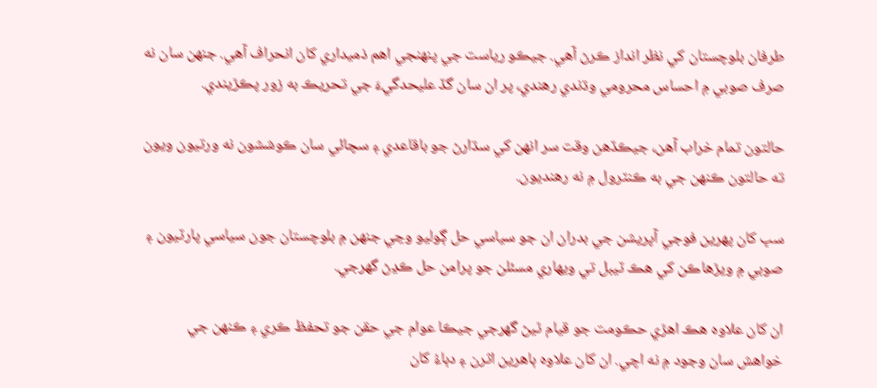طرفان بلوچستان کي نظر انداز ڪرڻ آهي. جيڪو رياست جي پنهنجي اهم ذميداري کان انحراف آهي. جنهن سان نه صرف صوبي ۾ احساس محرومي وڌندي رهندي، پر ان سان گڏ عليحدگيءَ جي تحريڪ به زور پڪڙيندي.

حالتون تمام خراب آهن، جيڪڏهن وقت سر انهن کي سڌارڻ جو باقاعدي ۽ سچائي سان ڪوششون نه ورتيون ويون ته حالتون ڪنهن جي به ڪنٽرول ۾ نه رهنديون.

سڀ کان پهرين فوجي آپريشن جي بدران ان جو سياسي حل ڳوليو وڃي جنهن ۾ بلوچستان جون سياسي پارٽيون ۽ صوبي ۾ ويڙهاڪن کي هڪ ٽيبل تي ويهاري مسئلن جو پرامن حل ڪڍڻ گهرجي.

ان کان علاوه هڪ اهڙي حڪومت جو قيام ٿيڻ گهرجي جيڪا عوام جي حقن جو تحفظ ڪري ۽ ڪنهن جي خواهش سان وجود ۾ نه اچي. ان کان علاوه ٻاهرين اثرن ۽ دٻاءُ کان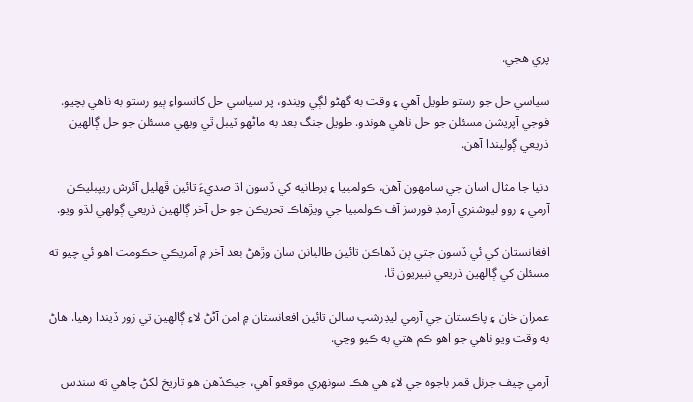پري هجي.

سياسي حل جو رستو طويل آهي ۽ وقت به گهڻو لڳي ويندو، پر سياسي حل کانسواءِ ٻيو رستو به ناهي بچيو. فوجي آپريشن مسئلن جو حل ناهي هوندو. طويل جنگ بعد به ماڻهو ٽيبل ٿي ويهي مسئلن جو حل ڳالهين ذريعي ڳوليندا آهن.

دنيا جا مثال اسان جي سامهون آهن، ڪولمبيا ۽ برطانيه کي ڏسون اڌ صديءَ تائين ڦهليل آئرش ريپبليڪن آرمي ۽ روو ليوشنري آرمڊ فورسز آف ڪولمبيا جي ويڙهاڪ تحريڪن جو حل آخر ڳالهين ذريعي ڳولهي لڌو ويو.

افغانستان کي ئي ڏسون جتي ٻن ڏهاڪن تائين طالبانن سان وڙهڻ بعد آخر ۾ آمريڪي حڪومت اهو ئي چيو ته مسئلن کي ڳالهين ذريعي نبيريون ٿا.

عمران خان ۽ پاڪستان جي آرمي ليڊرشپ سالن تائين افعانستان ۾ امن آڻڻ لاءِ ڳالهين تي زور ڏيندا رهيا. هاڻ به وقت ويو ناهي جو اهو ڪم هتي به ڪيو وڃي.

آرمي چيف جرنل قمر باجوه جي لاءِ هي هڪ سونهري موقعو آهي، جيڪڏهن هو تاريخ لکڻ چاهي ته سندس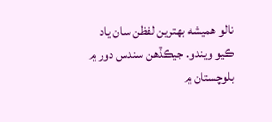نالو هميشه بهترين لفظن سان ياد ڪيو ويندو. جيڪڏهن سندس دور ۾ بلوچستان ۾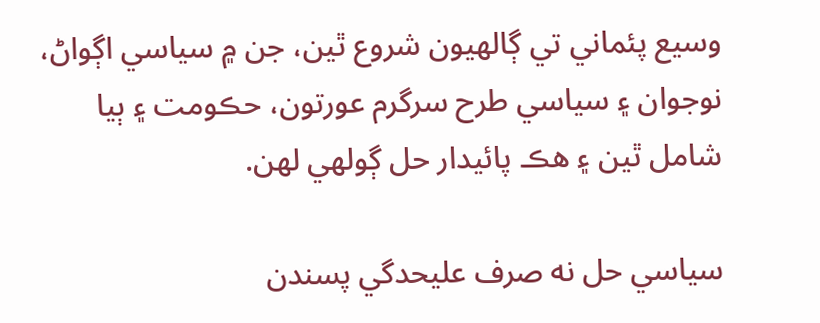وسيع پئماني تي ڳالهيون شروع ٿين، جن ۾ سياسي اڳواڻ، نوجوان ۽ سياسي طرح سرگرم عورتون، حڪومت ۽ ٻيا شامل ٿين ۽ هڪ پائيدار حل ڳولهي لهن.

سياسي حل نه صرف عليحدگي پسندن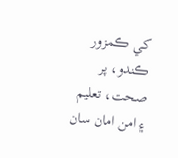کي ڪمزور ڪندو، پر صحت، تعليم ۽ امن امان سان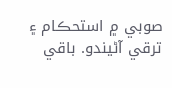صوبي ۾ استحڪام ۽ ترقي آڻيندو. باقي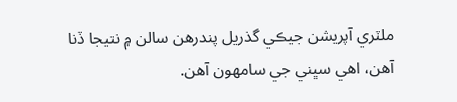ملٽري آپريشن جيڪي گذريل پندرهن سالن ۾ نتيجا ڏنا آهن، اهي سڀني جي سامهون آهن.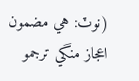(نوٽ: هي مضمون اعجاز منگي ترجمو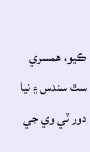ڪيو، همسري سٿ سندس ۽ نيا دور ٽي وي جي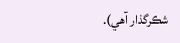شڪرگذار آهي).